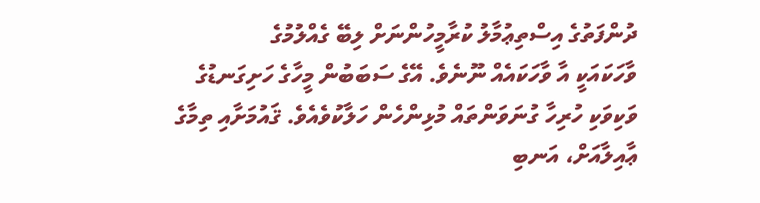ދުންފަތުގެ އިސްތިޢުމާލު ކުރާމީހުންނަށް ލިބޭ ގެއްލުމުގެ
ވާހަކައަކީ އާ ވާހަކައެއް ނޫނެވެ. އޭގެ ސަބަބުން މީހާގެ ހަށިގަނޑުގެ
ވަކިވަކި ހުރިހާ ގުނަވަންތައް މުޅިންހެން ހަލާކުވެއެވެ. ޤައުމަށާއި ތިމާގެ
ޢާއިލާއަށް، އަނބި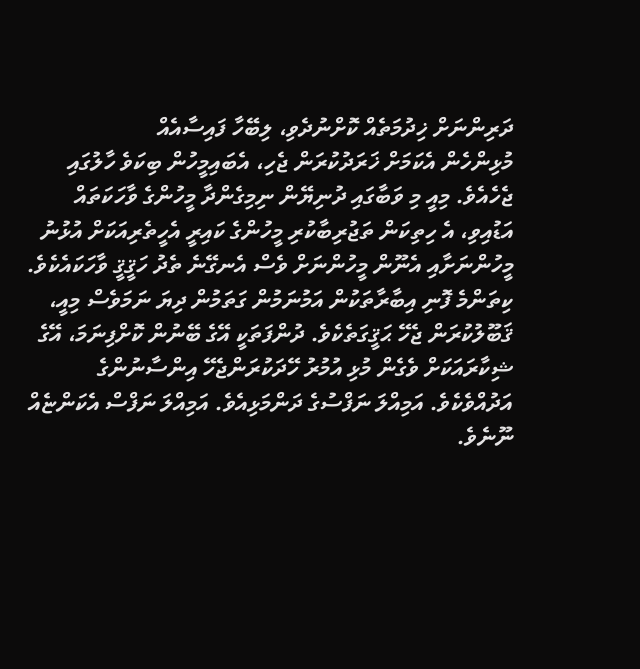ދަރިންނަށް ޚިދުމަތެއް ކޮށްނުދެވި، ލިބޭހާ ފައިސާއެއް
މުޅިންހެން އެކަމަށް ޚަރަދުކުރަން ޖެހި، އެބައިމީހުން ބިކަވެ ހާލުގައި
ޖެހެއެވެ. މިއީ މި ވަބާގައި ދުނިޔޭން ނިމިގެންދާ މީހުންގެ ވާހަކަތައް
އަޑުއިވި، އެ ހިތިކަން ތަޖުރިބާކުރި މީހުންގެ ކައިރީ އެހީތެރިއަކަށް އުޅުނު
މީހުންނަށާއި އެނޫން މީހުންނަށް ވެސް އެނގޭނެ ތެދު ހަޤީޤީ ވާހަކައެކެވެ.
ކިތަންމެ ފޮނި އިބާރާތަކުން އަމުނަމުން ގަތަމުން ދިޔަ ނަމަވެސް މިއީ،
ޤަބޫލުކުރަން ޖެހޭ ޙަޤީގަތެކެވެ. ދުންފަތަކީ އޭގެ ބޭނުން ކޮށްފިނަމަ، އޭގެ
ޝިކާރައަކަށް ވެގެން މުޅި އުމުރު ހޭދަކުރަންޖެހޭ އިންސާނުންގެ
އަދުއްވެކެވެ. އަމިއްލަ ނަފްސުގެ ދަންމަޅިއެވެ. އަމިއްލަ ނަފްސް އެކަންޏެއް
ނޫނެވެ.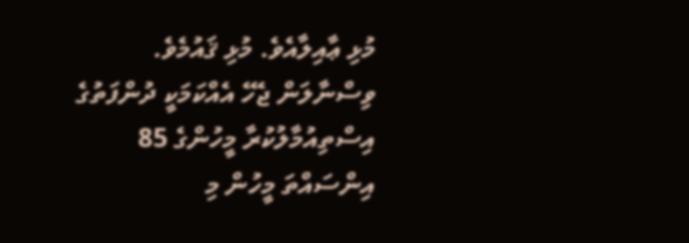މުޅި ޢާއިލާއެވެ. މުޅި ޤައުމެވެ.
ވިސްނާލަން ޖެހޭ އެއްކަމަކީ ދުންފަތުގެ އިސްތިއުމާލުކުރާ މީހުންގެ 85
އިންސައްތަ މީހުން މި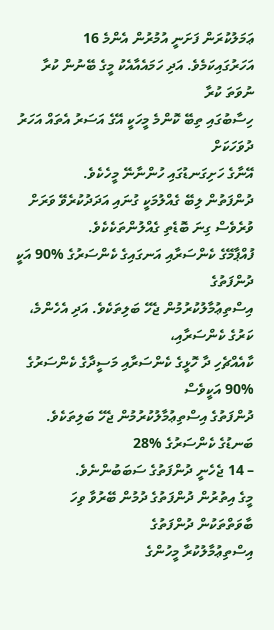ޢަމަލުކުރަން ފަށަނީ އުމުރުން އެންމެ 16
އަހަރުގައިކަމެވެ. އަދި ހަމައެއާއެކު މީގެ ބޭނުން ކުރާ ނުވަތަ ކުރާ
ހިސާބުގައި ތިބޭ ކޮންމެ މީހަކީ އޭގެ އަސަރު އެތައް އަހަރު ދުވަހަކަށް
އޭނާގެ ހަށިގަނޑުގައި ހުންނާނޭ މީހެކެވެ.
ދުންފަތުން ލިބޭ ގެއްލުމަކީ ގުނައި އަދަދުކުރެވޭ ވަރަށް ވުރެވެސް ގިނަ ބޮޑެތި ގެއްލުންތަކެކެވެ.
ފުއްޕާމޭގެ ކެންސަރާއި އަނގައިގެ ކެންސަރުގެ %90 އަކީ ދުންފަތުގެ
އިސްތިޢުމާލުކުރުމުން ޖެހޭ ބަލިތަކެވެ. އަދި އެހެންމެ، ކަރުގެ ކެންސަރާއި،
ކާއެއްޗެހި ދާ ހޮޅީގެ ކެންސަރާއި މަސީދާގެ ކެންސަރުގެ %90 އަކީވެސް
ދުންފަތުގެ އިސްތިޢުމާލުކުރުމުން ޖެހޭ ބަލިތަކެވެ. ބަނޑުގެ ކެންސަރުގެ %28
– 14 ޖެހެނީ ދުންފަތުގެ ސަބަބުންނެވެ.
މީގެ އިތުރުން ދުންފަތުގެ ދުމުން ބޭރުވާ ވިހަ ބާވަތްތަކުން ދުންފަތުގެ
އިސްތިޢުމާލުކުރާ މީހުންގެ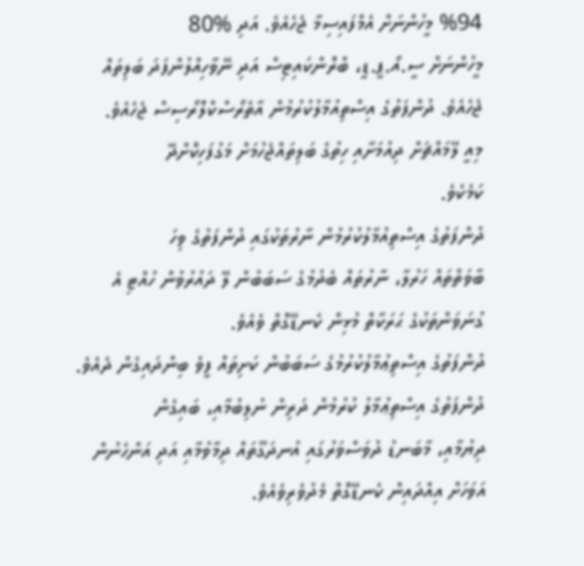%94 މީހުންނަށް އެމްފައިސިމާ ޖެހެއެވެ. އަދި %80
މީހުންނަށް ސީ.އޯ.ޕީ.ޑީ، ބްރޮންކައިޓިސް އަދި ނޭވާހިއްލުންފަދަ ބަލިތައް
ޖެހެއެވެ. ދުންފަތުގެ އިސްތިއުމާލުކުރުމުން އާތެރޯސްކްލޮރޯސިސް ޖެހެއެވެ.
މިއީ ލޭމައްޗަށް ދިއުމަށާއި ހިތުގެ ބަލިތައްޖެހުމަށް މަގުފަހިކޮށްދޭ
ކަމެކެވެ.
ދުންފަތުގެ އިސްތިއުމާލުކުރުމުން ނާރުތަކުގައި ދުންފަތުގެ ވިހަ
ބާވަތްތައް ހަރުލާ، ނާރުތައް ބެދުމުގެ ސަބަބުން ލޭ ދައުރުވުން ހުއްޓި އެ
ގުނަވަންތަކުގެ ޙަރަކާތް މުޅިން ކެނޑޭގޮތް ވެއެވެ.
ދުންފަތުގެ އިސްތިޢުމާލުކުރުމުގެ ސަބަބުން ކަށިތައް ފީވެ ބިންދައިގެން ދެއެވެ.
ދުންފަތުގެ އިސްތިޢުމާލު ކުރުމުން ދަރިން ނުލިބުމާއި، ބައިގެން
ދިޔުމާއި، މާބަނޑު ދުވަސްވަރުގައި އުނދަގޫތައް ދިމާވުމާއި އަދި އަންހެނުން
އަވަހަށް އިއްދައިން ކެނޑޭގޮތް މެދުވެރިވެއެވެ.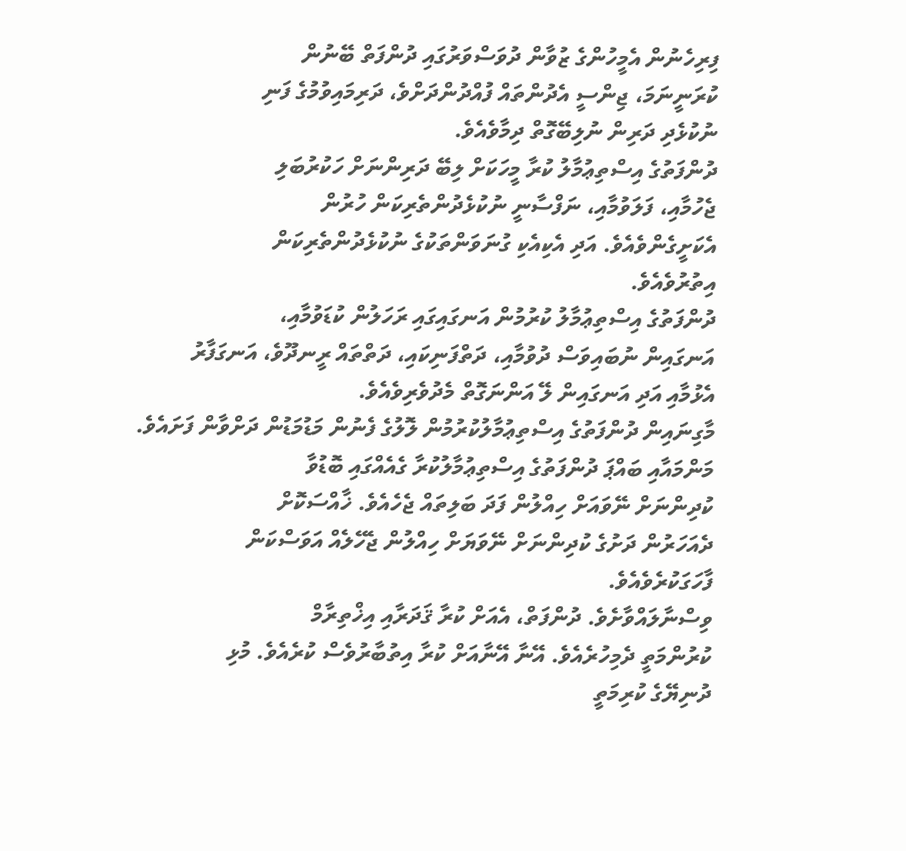ފިރިހެނުން އެމީހުންގެ ޒުވާން ދުވަސްވަރުގައި ދުންފަތް ބޭނުން
ކުރަނީނަމަ، ޖިންސީ އެދުންތައް ފުއްދުންދަށްވެ، ދަރިމައިވުމުގެ ފަނި
ނުކުޅެދި ދަރިން ނުލިބޭގޮތް ދިމާވެއެވެ.
ދުންފަތުގެ އިސްތިޢުމާލު ކުރާ މީހަކަށް ލިބޭ ދަރިންނަށް ހަކުރުބަލި
ޖެހުމާއި، ފަލަވުމާއި، ނަފްސާނީ ނުކުޅެދުންތެރިކަން ހުރުން
އެކަށީގެންވެއެވެ. އަދި އެކިއެކި ގުނަވަންތަކުގެ ނުކުޅެދުންތެރިކަން
އިތުރުވެއެވެ.
ދުންފަތުގެ އިސްތިޢުމާލު ކުރުމުން އަނގައިގައި ރަހަލުން ކުޑަވުމާއި،
އަނގައިން ނުބައިވަސް ދުވުމާއި، ދަތްފަނިކައި، ދަތްތައް ރީނދޫވެ، އަނގަފާރު
އެޅުމާއި އަދި އަނގައިން ލޭ އަންނަގޮތް މެދުވެރިވެއެވެ.
މާގިނައިން ދުންފަތުގެ އިސްތިޢުމާލުކުރުމުން ލޮލުގެ ފެނުން މަޑުމަޑުން ދަށްވާން ފަށައެވެ.
މަންމައާއި ބައްޕަ ދުންފަތުގެ އިސްތިޢުމާލުކުރާ ގެއެއްގައި ބޮޑުވާ
ކުދިންނަށް ނޭވައަށް ހިއްލުން ފަދަ ބަލިތައް ޖެހެއެވެ. ޚާއްސަކޮށް
ދެއަހަރުން ދަށުގެ ކުދިންނަށް ނޭވަޔަށް ހިއްލުން ޖެހޭލެއް އަވަސްކަން
ފާހަގަކުރެވެއެވެ.
ވިސްނާލައްވާށެވެ. ދުންފަތް، އެއަށް ކުރާ ޤަދަރާއި އިޚްތިރާމް
ކުރުންމަތީ ދެމިހުރެއެވެ. އޭނާ އޭނާއަށް ކުރާ އިތުބާރުވެސް ކުރެއެވެ. މުޅި
ދުނިޔޭގެ ކުރިމަތީ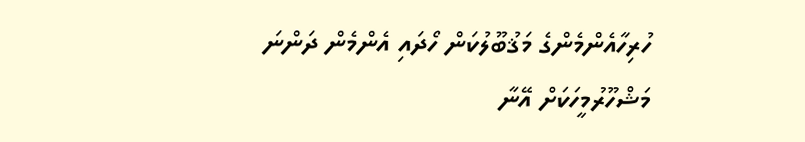ހުރިހާއެންމެންގެ މަޤުބޫލުކަން ހޯދައި އެންމެން ދަންނަ
މަޝްހޫރުމީހަކަށް އޭނާ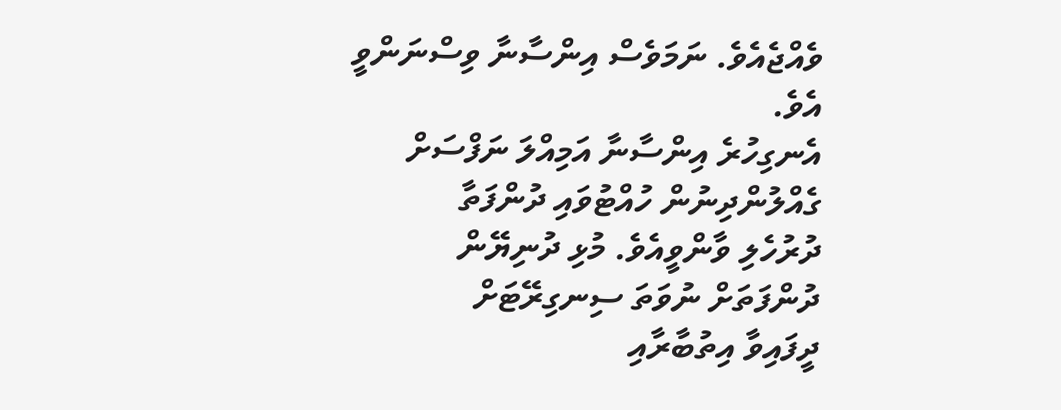ވެއްޖެއެވެ. ނަމަވެސް އިންސާނާ ވިސްނަންވީ އެވެ.
އެނގިހުރެ އިންސާނާ އަމިއްލަ ނަފްސަށް ގެއްލުންދިނުން ހުއްޓުވައި ދުންފަތާ
ދުރުހެލި ވާންވީއެވެ. މުޅި ދުނިޔޭން ދުންފަތަށް ނުވަތަ ސިނގިރޭޓަށް
ދީފައިވާ އިތުބާރާއި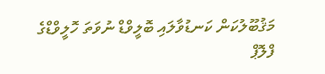މަޤުބޫލުކަން ކަނޑުވާލައި ބޮލީވްޑް ނުވަތަ ހޮލީވްޑްގެ
ފްލޮޕް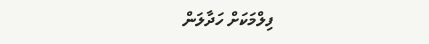ފިލްމަކަށް ހަދާލަން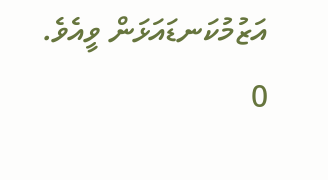އަޒުމުކަނޑައަޅަން ވީއެވެ.
0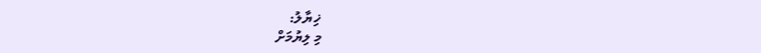ޚިޔާލު:
މި ލިޔުމަށް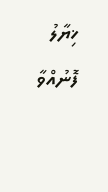ޚިޔާލު ފޮނުއްވާ